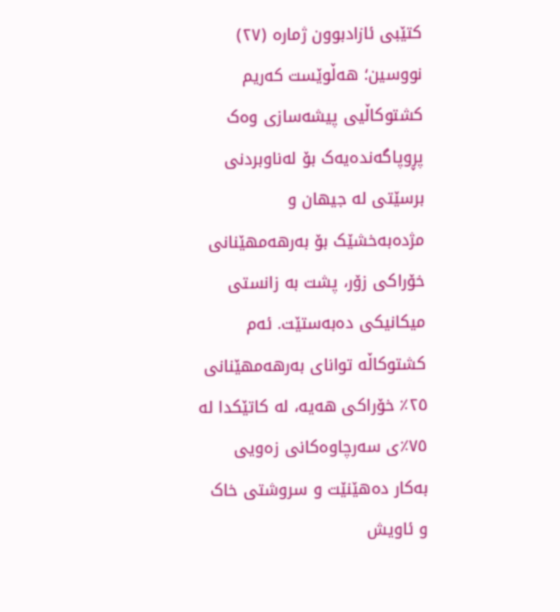کتێبی ئازادبوون ژمارە (٢٧)
نووسین؛ هەڵوێست کەریم
کشتوکاڵیی پیشەسازی وەک پڕوپاگەندەیەک بۆ لەناوبردنی برسێتی لە جیهان و مژدەبەخشێک بۆ بەرهەمهێنانی خۆراکی زۆر، پشت بە زانستی میکانیکی دەبەستێت. ئەم کشتوکاڵە توانای بەرهەمهێنانی ٢٥٪ خۆراکی هەیە، لە کاتێکدا لە ٧٥٪ی سەرچاوەکانی زەویی بەکار دەهێنێت و سروشتی خاک و ئاویش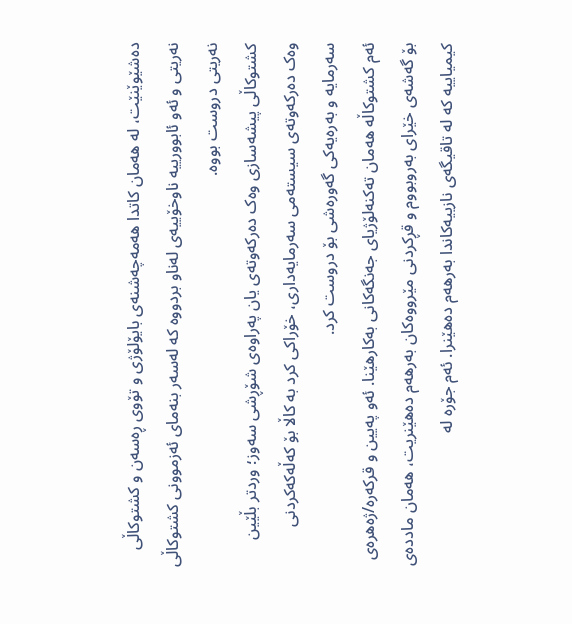دەشێوێنێت، لە هەمان کاتدا هەمەچەشنەی بایۆلۆژی و تۆوی ڕەسەن و کشتوکاڵی نەریتی و ئەو ئابوورییە ناوخۆییەی لەناو بردووە کە لەسەر بنەمای ئەزموونی کشتوکاڵی نەریتی دروست بووە.
کشتوکاڵی پیشەسازی وەک دەرکەوتەی یان پەراوەی شۆڕشی سەوز؛ وردتر بڵێین وەک دەرکەوتەی سیستەمی سەرمایەداری، خۆراکی کرد بە کاڵا بۆ کەڵەکەکردنی سەرمایە و بەرەیەکی گەورەشی بۆ دروست کرد.
ئەم کشتوکاڵە هەمان تەکنەلۆژیای جەنگەکانی بەکارهێنا. ئەو پەیین و قرکەرە/ژەهرەی بۆ گەشەی خێرای بەروبووم و قڕکردنی مێرووەکان بەرهەم دەهێنریت، هەمان ماددەی کیمیاییە کە لە تاقیگەی نازییەکاندا بەرهەم دەهێنرا. ئەم جۆرە لە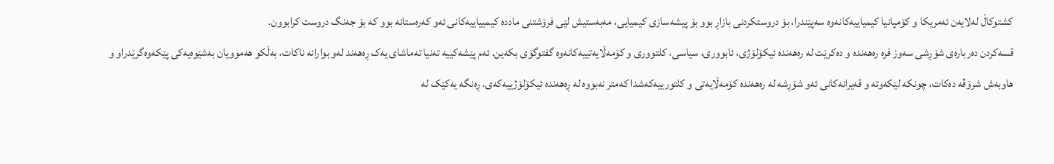کشتوکاڵ لەلایەن ئەمریکا و کۆمپانیا کیمیاییەکانەوە سەپێندرا، بۆ دروستکردنی بازاڕ بوو بۆ پیشەسازی کیمیایی، مەبەستیش لێی فرۆشتنی ماددە کیمییاییەکانی ئەو کەرەستانە بوو کە بۆ جەنگ دروست کرابوون.
قسەکردن دەربارەی شۆڕشی سەوز فرە رەهەندە و دەکرێت لە رەهەندە ئیکۆلۆژی، ئابووری، سیاسی، کلتووری و کۆمەڵایەتییەکانەوە گفتوگۆی بکەین. ئەم پێشەکییە تەنیا تەماشای یەک ڕەهەند لەو بوارانە ناکات، بەڵکو هەموویان بەشێوەیەکی پێکەوەگرێدراو و هاوبەش شرۆڤە دەکات، چونکە لێکەوتە و قەیرانەکانی ئەو شۆڕشە لە رەهەندە کۆمەڵایەتی و کلتورییەکەشدا کەمتر نەبووە لە ڕەهەندە ئیکۆلۆژییەکەی. ڕەنگە یەکێک لە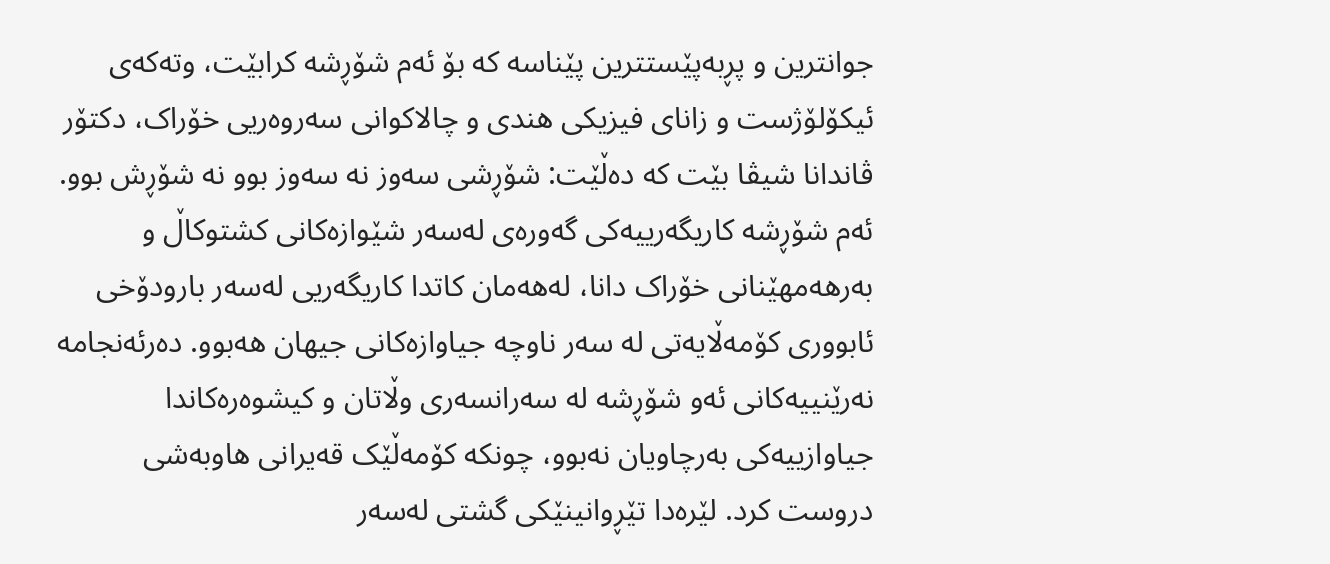جوانترین و پڕبەپێستترین پێناسە کە بۆ ئەم شۆڕشە کرابێت، وتەکەی ئیکۆلۆژست و زانای فیزیکی هندی و چالاکوانی سەروەریی خۆراک، دکتۆر ڤاندانا شیڤا بێت کە دەڵێت: شۆڕشی سەوز نە سەوز بوو نە شۆڕش بوو.
ئەم شۆڕشە کاریگەرییەکی گەورەی لەسەر شێوازەکانی کشتوکاڵ و بەرهەمهێنانی خۆراک دانا، لەهەمان کاتدا کاریگەریی لەسەر بارودۆخی ئابووری کۆمەڵایەتی لە سەر ناوچە جیاوازەکانی جیهان هەبوو. دەرئەنجامە نەرێنییەکانی ئەو شۆڕشە لە سەرانسەری وڵاتان و کیشوەرەکاندا جیاوازییەکی بەرچاویان نەبوو، چونکە کۆمەڵێک قەیرانی هاوبەشی دروست کرد. لێرەدا تێڕوانینێکی گشتی لەسەر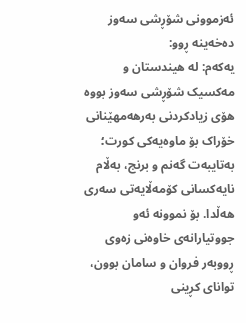ئەزموونی شۆڕشی سەوز دەخەینە ڕوو:
یەکەم: لە هیندستان و مەکسیک شۆڕشی سەوز بووە هۆی زیادکردنی بەرهەمهێنانی خۆراک بۆ ماوەیەکی کورت؛ بەتایبەت گەنم و برنج، بەڵام نایەکسانی کۆمەڵایەتی سەری هەڵدا. بۆ نموونە ئەو جووتیارانەی خاوەنی زەوی ڕووبەر فروان و سامان بوون، توانای کڕینی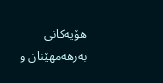هۆیەکانی بەرهەمهێنان و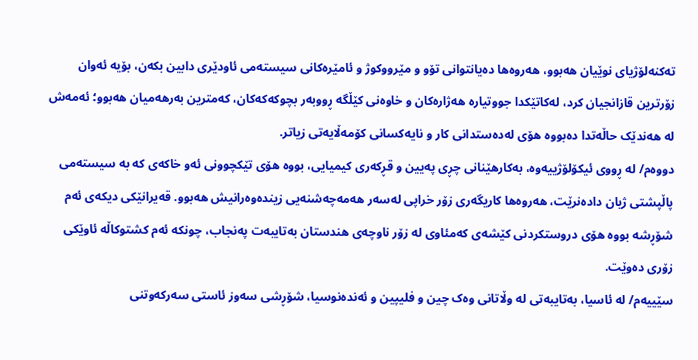تەکنەلۆژیای نوێیان هەبوو، هەروەها دەیانتوانی تۆو و مێرووکوژ و ئامێرەکانی سیستەمی ئاودێری دابین بکەن، بۆیە ئەوان زۆرترین قازانجیان کرد، لەکاتێکدا جووتیارە هەژارەکان و خاوەنی کێڵگە ڕووبەر بچوکەکەکان، کەمترین بەرهەمیان هەبوو؛ ئەمەش لە هەندێک حاڵەتدا دەبووە هۆی لەدەستدانی کار و نایەکسانی کۆمەڵایەتی زیاتر.
دووەم/ لە ڕووی ئیکۆلۆژییەوە، بەکارهێنانی چڕی پەیین و قڕکەری کیمیایی، بووە هۆی تێکچوونی ئەو خاکەی کە بە سیستەمی پاڵپشتی ژیان دادەنرێت، هەروەها کاریگەری زۆر خراپی لەسەر هەمەچەشنەیی زیندەوەرانیش هەبوو. قەیرانێکی دیکەی ئەم شۆڕشە بووە هۆی دروستکردنی کێشەی کەمئاوی لە زۆر ناوچەی هندستان بەتایبەت پەنجاب، چونکە ئەم کشتوکاڵە ئاوێکی زۆری دەوێت.
سێییەم/ لە ئاسیا، بەتایبەتی لە وڵاتانی وەک چین و فلیپین و ئەندەنوسیا، شۆڕشی سەوز ئاستی سەرکەوتنی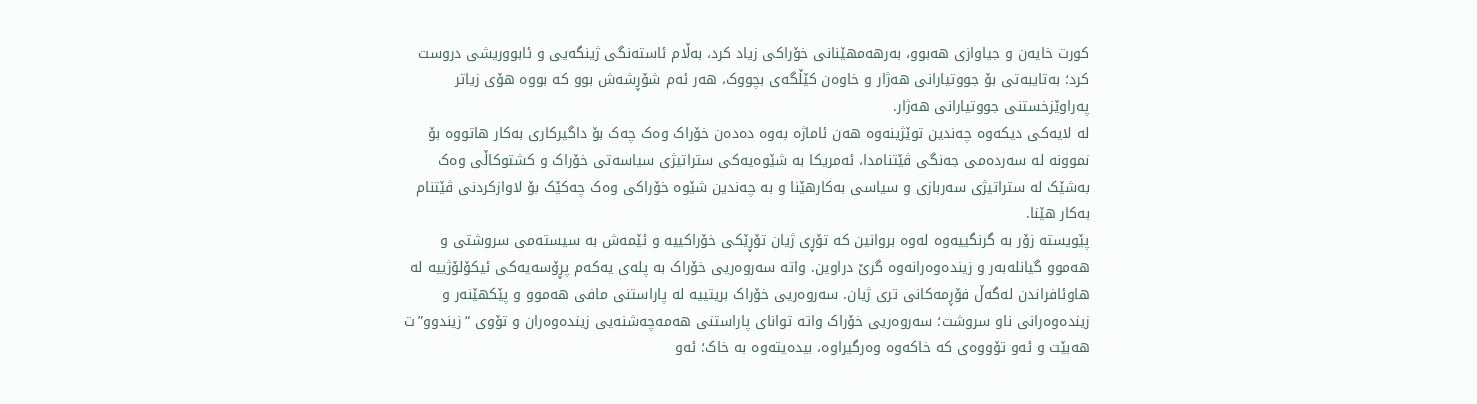کورت خایەن و جیاوازی هەبوو، بەرهەمهێنانی خۆراکی زیاد کرد، بەڵام ئاستەنگی ژینگەیی و ئابووریشی دروست کرد؛ بەتایبەتی بۆ جووتیارانی هەژار و خاوەن کێڵگەی بچووک، هەر ئەم شۆڕشەش بوو کە بووە هۆی زیاتر پەراوێزخستنی جووتیارانی هەژار.
لە لایەکی دیکەوە چەندین توێژینەوە هەن ئاماژە بەوە دەدەن خۆراک وەک چەک بۆ داگیرکاری بەکار هاتووە بۆ نموونە لە سەردەمی جەنگی ڤێتنامدا، ئەمریکا بە شێوەیەکی ستراتیژی سیاسەتی خۆراک و کشتوکاڵی وەک بەشێک لە ستراتیژی سەربازی و سیاسی بەکارهێنا و بە چەندین شێوە خۆراکی وەک چەکێک بۆ لاوازکردنی ڤێتنام بەکار هێنا.
پێویستە زۆر بە گرنگییەوە لەوە بروانین کە تۆڕی ژیان تۆڕێکی خۆراکییە و ئێمەش بە سیستەمی سروشتی و هەموو گیانلەبەر و زیندەوەرانەوە گرێ دراوین. واتە سەروەریی خۆراک بە پلەی یەکەم پڕۆسەیەکی ئیکۆلۆژییە لە هاوئافراندن لەگەڵ فۆڕمەکانی تری ژیان. سەروەریی خۆراک بریتییە لە پاراستنی مافی هەموو و پێکهێنەر و زیندەوەرانی ناو سروشت؛ سەروەریی خۆراک واتە توانای پاراستنی هەمەچەشنەیی زیندەوەران و تۆوی “زیندوو”ت هەبێت و ئەو تۆووەی کە خاکەوە وەرگیراوە، بیدەیتەوە بە خاک؛ ئەو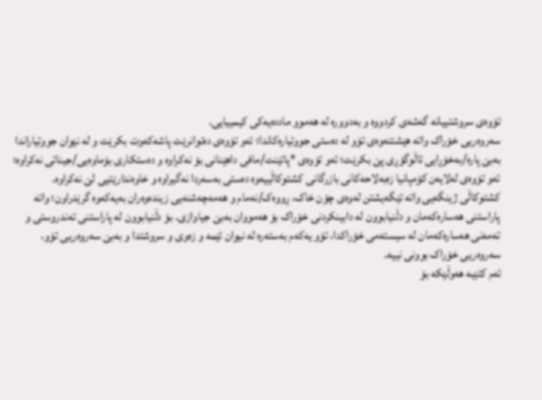تۆوەی سروشتییانە گەشەی کردووە و بەدوورە لە هەموو ماددەیەکی کیمییایی.
سەروەریی خۆراک واتە هێشتنەوەی تۆو لە دەستی جووتیارەکاندا؛ ئەو تۆوەی دەتوانرێت پاشەکەوت بکرێت و لە نێوان جووتیاراندا بەبێ پارە/بەخۆڕایی ئاڵوگۆڕی پێ بکرێت؛ ئەو تۆوەی *پاتێنت/مافی داهێنانی بۆ نەکراوە و دەستکاری بۆماوەیی/جیناتی نەکراوە؛ ئەو تۆوەی لەلایەن کۆمپانیا زەبەلاحەکانی بازرگانی کشتوکاڵییەوە دەستی بەسەردا نەگیراوە و خاوەندارێتیی لێ نەکراوە.
کشتوکاڵی ژینگەیی واتە تێگەیشتن لەوەی چۆن خاک، ڕووەک/نەمام و هەمەچەشنەیی زیندەوەران بەیەکەوە گرێدراون؛ واتە پاراستنی هەسارەکەمان و دڵنیابوون لە دابینکردنی خۆراک بۆ هەمووان بەبێ جیاوازی. بۆ دڵنیابوون لە پاراستنی تەندروستی و تەمەنی هەسارەکەمان لە سیستەمی خۆراکدا، تۆو یەکەم بەستەرە لە نیوان ئێمە و زەوی و سروشتدا و بەبێ سەروەریی تۆو، سەروەریی خۆراک بوونی نییە.
ئەم کتێبە هەوڵێکە بۆ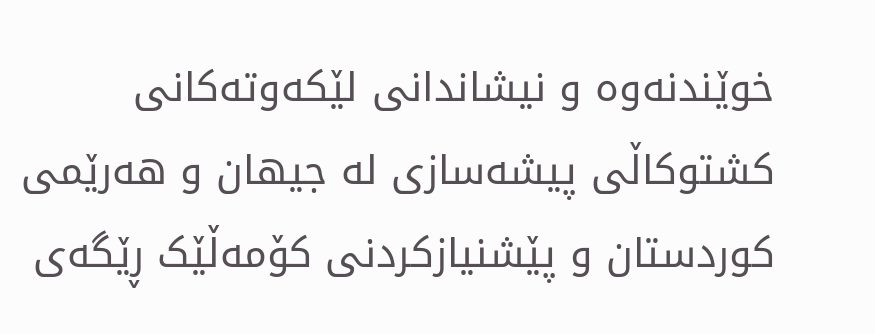خوێندنەوە و نیشاندانی لێکەوتەکانی کشتوکاڵی پیشەسازی لە جیهان و هەرێمی کوردستان و پێشنیازکردنی کۆمەڵێک ڕێگەی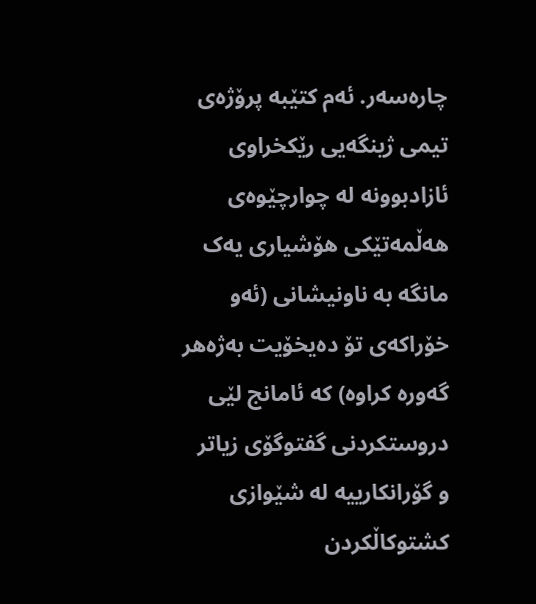چارەسەر. ئەم کتێبە پرۆژەی تیمی ژینگەیی رێکخراوی ئازادبوونە لە چوارچێوەی هەڵمەتێکی هۆشیاری یەک مانگە بە ناونیشانی (ئەو خۆراکەى تۆ دەیخۆیت بەژەهر گەورە کراوە) کە ئامانج لێی دروستکردنی گفتوگۆی زیاتر و گۆرانکارییە لە شێوازی کشتوکاڵکردن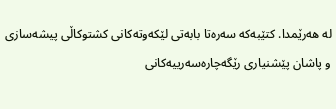لە هەرێمدا. کتێبەکە سەرەتا بابەتی لێکەوتەکانی کشتوکاڵی پیشەسازی و پاشان پێشنیاری رێگەچارەسەرییەکانی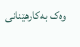وەک بەکارهێنانی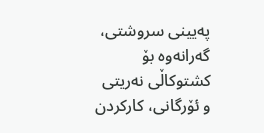پەیینی سروشتی، گەرانەوە بۆ کشتوکاڵی نەریتی و ئۆرگانی، كاركردن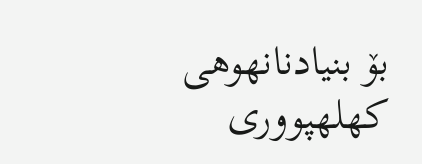بۆ بنیادنانهوهی كهلهپووری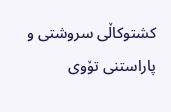كشتوكاڵی سروشتی و پاراستنی تۆوی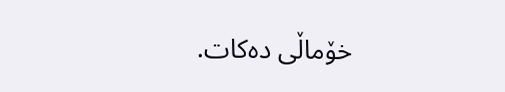خۆماڵی دەکات.